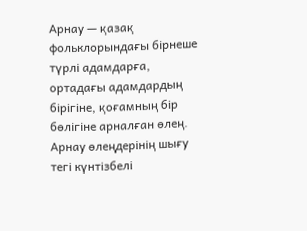Арнау — қазақ фольклорындағы бірнеше түрлі адамдарға, ортадағы адамдардың бірігіне, қоғамның бір бөлігіне арналған өлең. Арнау өлеңдерінің шығу тегі күнтізбелі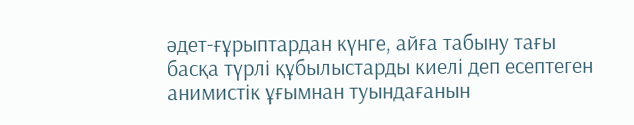әдет-ғұрыптардан күнге, айға табыну тағы басқа түрлi құбылыстарды киелi деп есептеген анимистiк ұғымнан туындағанын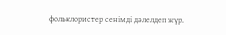фольклористер сенiмдi дәлелдеп жүр.